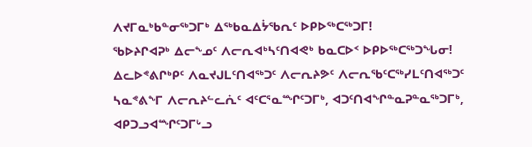ᐱᔪᒥᓇᒃᑲᓐᓂᖅᑐᒥᒃ ᐃᖅᑲᓇᐃᔮᖃᕆᑦ ᐅᑭᐅᖅᑕᖅᑐᒥ!
ᖃᐅᔨᒋᐊᕈᒃ ᐃᓕᖕᓄᑦ ᐱᓕᕆᐊᒃᓴᑦᑎᐊᕙᒃ ᑲᓇᑕᐅᑉ ᐅᑭᐅᖅᑕᖅᑐᖓᓂ! ᐃᓚᐅᕝᕕᒋᒃᑭᑦ ᐱᓇᔪᒍᒪᑦᑎᐊᖅᑐᑦ ᐱᓕᕆᔨᕗᑦ ᐱᓕᕆᖃᑦᑕᖅᓯᒪᑦᑎᐊᖅᑐᑦ ᓴᓇᕝᕕᖕᒥ ᐱᓕᕆᔨᓪᓚᕇᑦ ᐊᑦᑕᕐᓇᙱᑦᑐᒥᒃ, ᐊᑐᑦᑎᐊᖏᓐᓇᕈᓐᓇᖅᑐᒥᒃ, ᐊᑭᑐᓗᐊᙱᑦᑐᒥᒡᓗ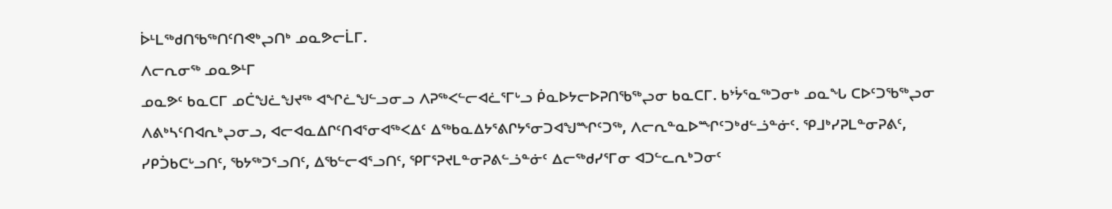ᐆᒻᒪᖅᑯᑎᖃᖅᑎᑦᑎᕙᒃᖢᑎᒃ ᓄᓇᕗᓕᒫᒥ.
ᐱᓕᕆᓂᖅ ᓄᓇᕗᒻᒥ
ᓄᓇᕗᑦ ᑲᓇᑕᒥ ᓄᑖᖑᓛᖑᔪᖅ ᐊᖏᓛᖑᓪᓗᓂᓗ ᐱᕈᖅᐸᓪᓕᐊᓛᕐᒥᒡᓗ ᑮᓇᐅᔭᓕᐅᕈᑎᖃᖅᖢᓂ ᑲᓇᑕᒥ. ᑲᔾᔮᕐᓇᖅᑐᓂᒃ ᓄᓇᖓ ᑕᐅᑦᑐᖃᖅᖢᓂ ᐱᕕᒃᓴᑦᑎᐊᕆᒃᖢᓂᓗ, ᐊᓕᐊᓇᐃᒋᑦᑎᐊᕐᓂᐊᖅᐸᐃᑦ ᐃᖅᑲᓇᐃᔭᕐᕕᒋᔭᕐᓂᑐᐊᖑᙱᑦᑐᖅ, ᐱᓕᕆᓐᓇᐅᙱᑦᑐᒃᑯᓪᓘᓐᓃᑦ. ᕿᒧᒃᓯᕈᒪᓐᓂᕈᕕᑦ, ᓯᑭᑑᑲᑕᒡᓗᑎᑦ, ᖃᔭᖅᑐᕐᓗᑎᑦ, ᐃᖃᓪᓕᐊᕐᓗᑎᑦ, ᕿᒥᕐᕈᔪᒪᓐᓂᕈᕕᓪᓘᓐᓃᑦ ᐃᓕᖅᑯᓯᕐᒥᓂ ᐊᑐᓪᓚᕆᒃᑐᓂᑦ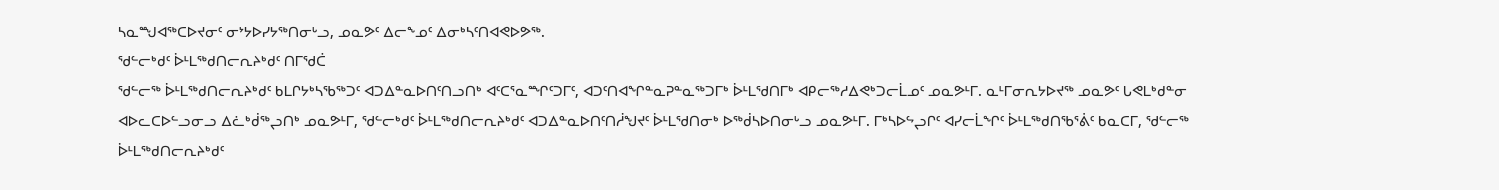ᓴᓇᙳᐊᖅᑕᐅᔪᓂᑦ ᓂᔾᔭᐅᓯᔭᖅᑎᓂᒡᓗ, ᓄᓇᕗᑦ ᐃᓕᖕᓄᑦ ᐃᓂᒃᓴᑦᑎᐊᕙᐅᕗᖅ.
ᖁᓪᓕᒃᑯᑦ ᐆᒻᒪᖅᑯᑎᓕᕆᔨᒃᑯᑦ ᑎᒥᖁᑖ
ᖁᓪᓕᖅ ᐆᒻᒪᖅᑯᑎᓕᕆᔨᒃᑯᑦ ᑲᒪᒋᔭᒃᓴᖃᖅᑐᑦ ᐊᑐᐃᓐᓇᐅᑎᑦᑎᓗᑎᒃ ᐊᑦᑕᕐᓇᙱᑦᑐᒥᑦ, ᐊᑐᑦᑎᐊᖏᓐᓇᕈᓐᓇᖅᑐᒥᒃ ᐆᒻᒪᖁᑎᒥᒃ ᐊᑭᓕᖅᓱᐃᕙᒃᑐᓕᒫᓄᑦ ᓄᓇᕗᒻᒥ. ᓇᒻᒥᓂᕆᔭᐅᔪᖅ ᓄᓇᕗᑦ ᒐᕙᒪᒃᑯᓐᓂ ᐊᐅᓚᑕᐅᓪᓗᓂᓗ ᐃᓛᒃᑰᖅᖢᑎᒃ ᓄᓇᕗᒻᒥ, ᖁᓪᓕᒃᑯᑦ ᐆᒻᒪᖅᑯᑎᓕᕆᔨᒃᑯᑦ ᐊᑐᐃᓐᓇᐅᑎᑦᑎᓲᖑᔪᑦ ᐆᒻᒪᖁᑎᓂᒃ ᐅᖅᑰᓴᐅᑎᓂᒡᓗ ᓄᓇᕗᒻᒥ. ᒥᒃᓴᐅᖦᖢᒋᑦ ᐊᓯᓕᒫᖏᑦ ᐆᒻᒪᖅᑯᑎᖃᕐᕖᑦ ᑲᓇᑕᒥ, ᖁᓪᓕᖅ ᐆᒻᒪᖅᑯᑎᓕᕆᔨᒃᑯᑦ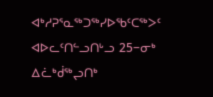ᐊᒃᓱᕈᕐᓇᖅᑐᖅᓯᐅᖃᑦᑕᖅᐳᑦ ᐊᐅᓚᑦᑎᓪᓗᑎᒡᓗ 25−ᓂᒃ ᐃᓛᒃᑰᖅᖢᑎᒃ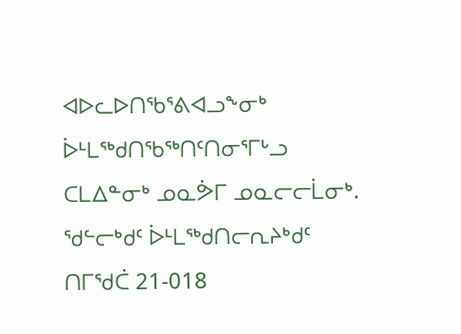ᐊᐅᓚᐅᑎᖃᕐᕕᐊᓗᖕᓂᒃ ᐆᒻᒪᖅᑯᑎᖃᖅᑎᑦᑎᓂᕐᒥᒡᓗ ᑕᒪᐃᓐᓂᒃ ᓄᓇᕘᒥ ᓄᓇᓕᓕᒫᓂᒃ.
ᖁᓪᓕᒃᑯᑦ ᐆᒻᒪᖅᑯᑎᓕᕆᔨᒃᑯᑦ ᑎᒥᖁᑖ 21-018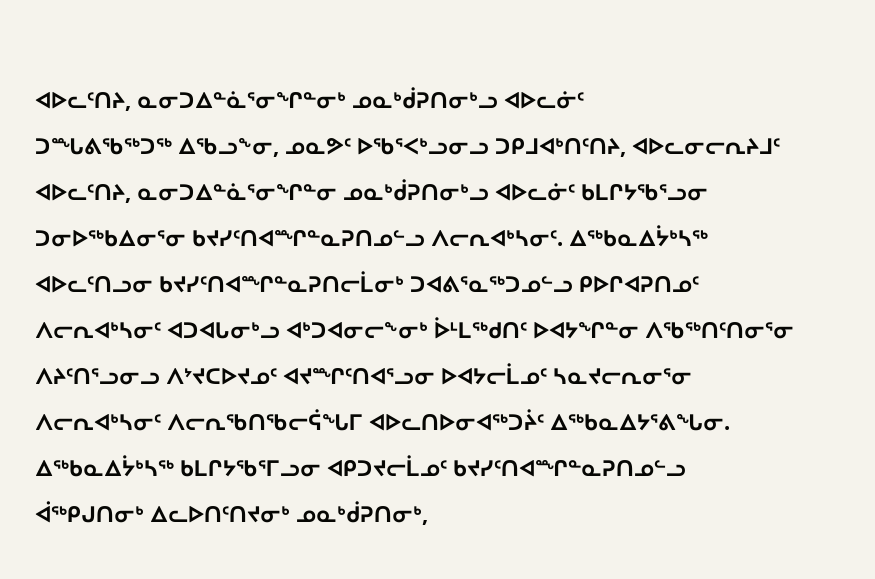ᐊᐅᓚᑦᑎᔨ, ᓇᓂᑐᐃᓐᓈᕐᓂᖏᓐᓂᒃ ᓄᓇᒃᑰᕈᑎᓂᒃᓗ ᐊᐅᓚᓃᑦ
ᑐᙵᕕᖃᖅᑐᖅ ᐃᖃᓗᖕᓂ, ᓄᓇᕗᑦ ᐅᖃᕐᐸᒃᓗᓂᓗ ᑐᑭᒧᐊᒃᑎᑦᑎᔨ, ᐊᐅᓚᓂᓕᕆᔨᒧᑦ ᐊᐅᓚᑦᑎᔨ, ᓇᓂᑐᐃᓐᓈᕐᓂᖏᓐᓂ ᓄᓇᒃᑰᕈᑎᓂᒃᓗ ᐊᐅᓚᓃᑦ ᑲᒪᒋᔭᖃᕐᓗᓂ ᑐᓂᐅᖅᑲᐃᓂᕐᓂ ᑲᔪᓯᑦᑎᐊᙱᓐᓇᕈᑎᓄᓪᓗ ᐱᓕᕆᐊᒃᓴᓂᑦ. ᐃᖅᑲᓇᐃᔮᒃᓴᖅ ᐊᐅᓚᑦᑎᓗᓂ ᑲᔪᓯᑦᑎᐊᙱᓐᓇᕈᑎᓕᒫᓂᒃ ᑐᐊᕕᕐᓇᖅᑐᓄᓪᓗ ᑭᐅᒋᐊᕈᑎᓄᑦ ᐱᓕᕆᐊᒃᓴᓂᑦ ᐊᑐᐊᒐᓂᒃᓗ ᐊᒃᑐᐊᓂᓕᖕᓂᒃ ᐆᒻᒪᖅᑯᑎᑦ ᐅᐊᔭᖏᓐᓂ ᐱᖃᖅᑎᑦᑎᓂᕐᓂ ᐱᔨᑦᑎᕐᓗᓂᓗ ᐱᔾᔪᑕᐅᔪᓄᑦ ᐊᔪᙱᑦᑎᐊᕐᓗᓂ ᐅᐊᔭᓕᒫᓄᑦ ᓴᓇᔪᓕᕆᓂᕐᓂ ᐱᓕᕆᐊᒃᓴᓂᑦ ᐱᓕᕆᖃᑎᖃᓕᕌᖓᒥ ᐊᐅᓚᑎᐅᓂᐊᖅᑐᔩᑦ ᐃᖅᑲᓇᐃᔭᕐᕕᖓᓂ. ᐃᖅᑲᓇᐃᔮᒃᓴᖅ ᑲᒪᒋᔭᖃᕐᒥᓗᓂ ᐊᑭᑐᔪᓕᒫᓄᑦ ᑲᔪᓯᑦᑎᐊᙱᓐᓇᕈᑎᓄᓪᓗ ᐋᖅᑭᒍᑎᓂᒃ ᐃᓚᐅᑎᑦᑎᔪᓂᒃ ᓄᓇᒃᑰᕈᑎᓂᒃ,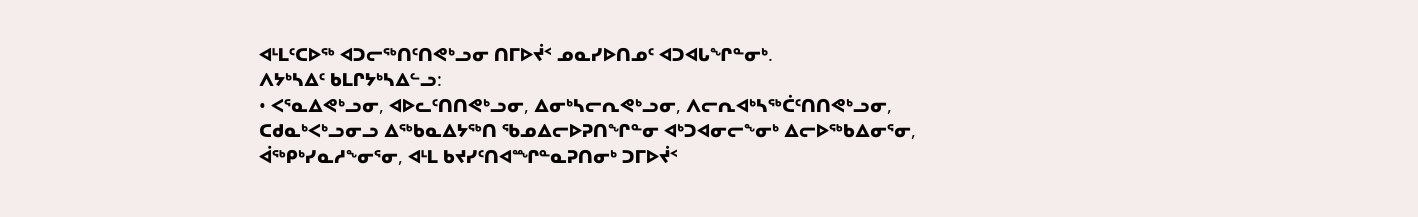ᐊᒻᒪᑦᑕᐅᖅ ᐊᑐᓕᖅᑎᑦᑎᕙᒃᓗᓂ ᑎᒥᐅᔫᑉ ᓄᓇᓯᐅᑎᓄᑦ ᐊᑐᐊᒐᖏᓐᓂᒃ.
ᐱᔭᒃᓴᐃᑦ ᑲᒪᒋᔭᒃᓴᐃᓪᓗ:
• ᐸᕐᓇᐃᕙᒃᓗᓂ, ᐊᐅᓚᑦᑎᑎᕙᒃᓗᓂ, ᐃᓂᒃᓴᓕᕆᕙᒃᓗᓂ, ᐱᓕᕆᐊᒃᓴᖅᑖᑦᑎᑎᕙᒃᓗᓂ, ᑕᑯᓇᒃᐸᒃᓗᓂᓗ ᐃᖅᑲᓇᐃᔭᖅᑎ ᖃᓄᐃᓕᐅᕈᑎᖏᓐᓂ ᐊᒃᑐᐊᓂᓕᖕᓂᒃ ᐃᓕᐅᖅᑲᐃᓂᕐᓂ, ᐋᖅᑭᒃᓯᓇᓱᖕᓂᕐᓂ, ᐊᒻᒪ ᑲᔪᓯᑦᑎᐊᙱᓐᓇᕈᑎᓂᒃ ᑐᒥᐅᔫᑉ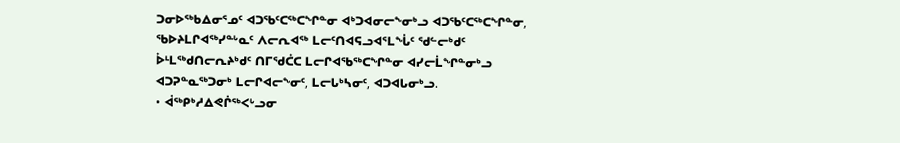ᑐᓂᐅᖅᑲᐃᓂᕐᓄᑦ ᐊᑐᖃᑦᑕᖅᑕᖏᓐᓂ ᐊᒃᑐᐊᓂᓕᖕᓂᒃᓗ ᐊᑐᖃᑦᑕᖅᑕᖏᓐᓂ, ᖃᐅᔨᒪᒋᐊᖅᓯᓐᒡᓇᑦ ᐱᓕᕆᐊᖅ ᒪᓕᑦᑎᐊᕋᓗᐊᕐᒪᖔᑦ ᖁᓪᓕᒃᑯᑦ ᐆᒻᒪᖅᑯᑎᓕᕆᔨᒃᑯᑦ ᑎᒥᖁᑖᑕ ᒪᓕᒋᐊᖃᖅᑕᖏᓐᓂ ᐊᓯᓕᒫᖏᓐᓂᒃᓗ ᐊᑐᕈᓐᓇᖅᑐᓂᒃ ᒪᓕᒋᐊᓕᖕᓂᑦ, ᒪᓕᒐᒃᓴᓂᑦ, ᐊᑐᐊᒐᓂᒃᓗ.
• ᐋᖅᑭᒃᓱᐃᕙᒌᖅᐸᒡᓗᓂ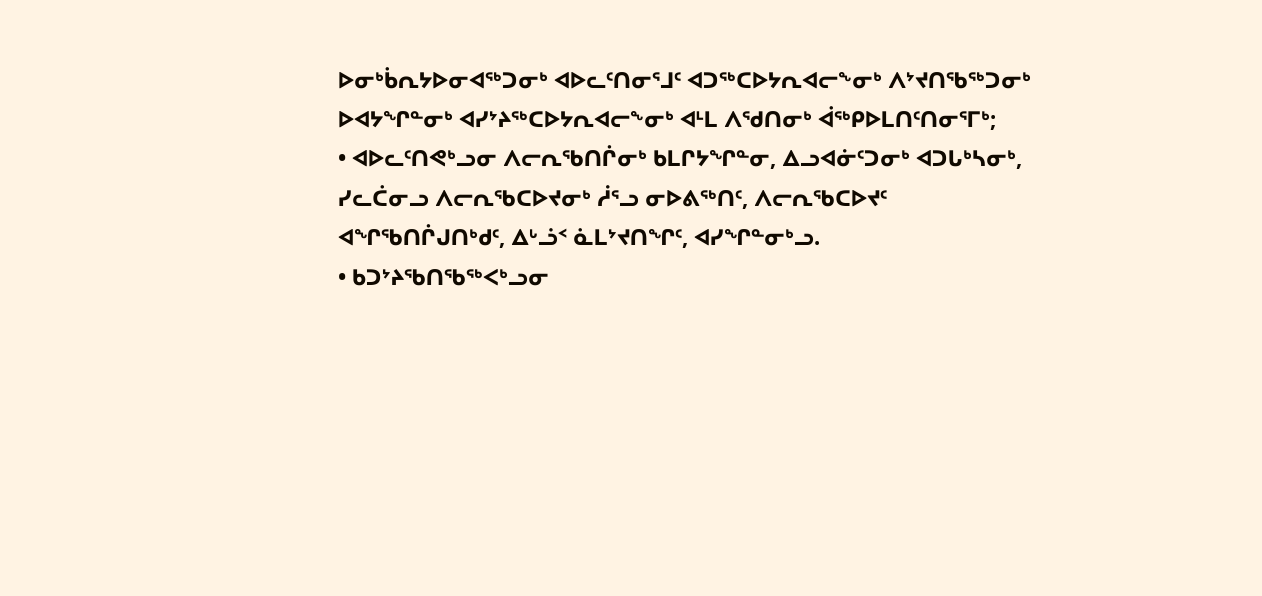ᐅᓂᒃᑳᕆᔭᐅᓂᐊᖅᑐᓂᒃ ᐊᐅᓚᑦᑎᓂᕐᒧᑦ ᐊᑐᖅᑕᐅᔭᕆᐊᓕᖕᓂᒃ ᐱᔾᔪᑎᖃᖅᑐᓂᒃ ᐅᐊᔭᖏᓐᓂᒃ ᐊᓯᔾᔨᖅᑕᐅᔭᕆᐊᓕᖕᓂᒃ ᐊᒻᒪ ᐱᖁᑎᓂᒃ ᐋᖅᑭᐅᒪᑎᑦᑎᓂᕐᒥᒃ;
• ᐊᐅᓚᑦᑎᕙᒃᓗᓂ ᐱᓕᕆᖃᑎᒌᓂᒃ ᑲᒪᒋᔭᖏᓐᓂ, ᐃᓗᐊᓃᑦᑐᓂᒃ ᐊᑐᒐᒃᓴᓂᒃ, ᓯᓚᑖᓂᓗ ᐱᓕᕆᖃᑕᐅᔪᓂᒃ ᓲᕐᓗ ᓂᐅᕕᖅᑎᑦ, ᐱᓕᕆᖃᑕᐅᔪᑦ ᐊᖏᖃᑎᒌᒍᑎᒃᑯᑦ, ᐃᒡᓘᑉ ᓈᒪᔾᔪᑎᖏᑦ, ᐊᓯᖏᓐᓂᒃᓗ.
• ᑲᑐᔾᔨᖃᑎᖃᖅᐸᒃᓗᓂ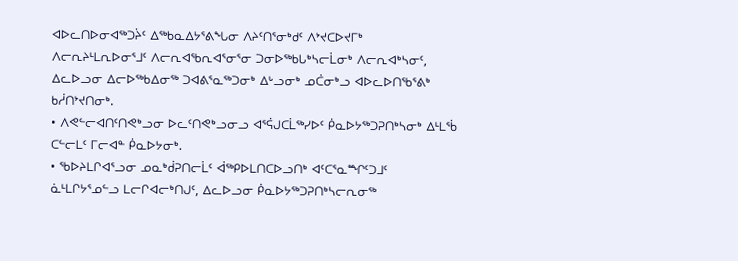ᐊᐅᓚᑎᐅᓂᐊᖅᑐᔩᑦ ᐃᖅᑲᓇᐃᔭᕐᕕᖓᓂ ᐱᔨᑦᑎᕐᓂᒃᑯᑦ ᐱᔾᔪᑕᐅᔪᒥᒃ ᐱᓕᕆᔨᒻᒪᕆᐅᓂᕐᒧᑦ ᐱᓕᕆᐊᖃᕆᐊᕐᓂᕐᓂ ᑐᓂᐅᖅᑲᒐᒃᓴᓕᒫᓂᒃ ᐱᓕᕆᐊᒃᓴᓂᑦ, ᐃᓚᐅᓗᓂ ᐃᓕᐅᖅᑲᐃᓂᖅ ᑐᐊᕕᕐᓇᖅᑐᓂᒃ ᐃᒡᓗᓂᒃ ᓄᑖᓂᒃᓗ ᐊᐅᓚᐅᑎᖃᕐᕕᒃ ᑲᓲᑎᔾᔪᑎᓂᒃ.
• ᐱᕙᓪᓕᐊᑎᑦᑎᕙᒃᓗᓂ ᐅᓚᑦᑎᕙᒃᓗᓂᓗ ᐊᕐᕌᒍᑕᒫᖅᓯᐅᑦ ᑮᓇᐅᔭᖅᑐᕈᑎᒃᓴᓂᒃ ᐃᒻᒪᕐᑳ ᑕᓪᓕᒪᑦ ᒥᓕᐊᓐ ᑮᓇᐅᔭᓂᒃ.
• ᖃᐅᔨᒪᒋᐊᕐᓗᓂ ᓄᓇᒃᑰᕈᑎᓕᒫᑦ ᐋᖅᑭᐅᒪᑎᑕᐅᓗᑎᒃ ᐊᑦᑕᕐᓇᙱᑦᑐᒧᑦ ᓈᒻᒪᒋᔭᕐᓄᓪᓗ ᒪᓕᒋᐊᓕᒃᑎᒍᑦ, ᐃᓚᐅᓗᓂ ᑮᓇᐅᔭᖅᑐᕈᑎᒃᓴᓕᕆᓂᖅ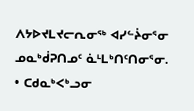ᐱᔭᐅᔪᒪᔪᓕᕆᓂᖅ ᐊᓯᓪᔩᓂᕐᓂ ᓄᓇᒃᑰᕈᑎᓄᑦ ᓈᒻᒪᒃᑎᑦᑎᓂᕐᓂ.
• ᑕᑯᓇᒃᐸᒃᓗᓂ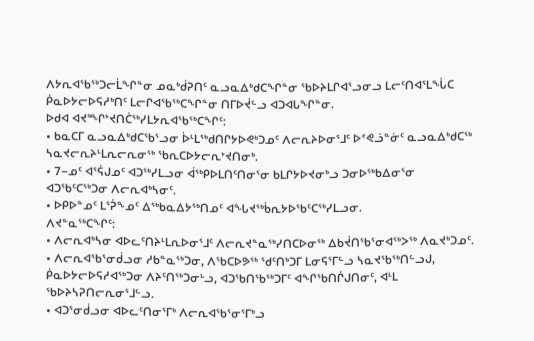ᐱᔭᕆᐊᖃᖅᑐᓕᒫᖏᓐᓂ ᓄᓇᒃᑰᕈᑎᑦ ᓇᓗᓇᐃᒃᑯᑕᖏᓐᓂ ᖃᐅᔨᒪᒋᐊᕐᓗᓂᓗ ᒪᓕᑦᑎᐊᕐᒪᖔᑕ ᑮᓇᐅᔭᓕᐅᕋᓱᒃᑎᑦ ᒪᓕᒋᐊᖃᖅᑕᖏᓐᓂ ᑎᒥᐅᔫᓪᓗ ᐊᑐᐊᒐᖏᓐᓂ.
ᐅᑯᐊ ᐊᔪᙱᔾᔪᑎᑖᖅᓯᒪᔭᕆᐊᖃᖅᑕᖏᑦ:
• ᑲᓇᑕᒥ ᓇᓗᓇᐃᒃᑯᑕᖃᕐᓗᓂ ᐆᒻᒪᖅᑯᑎᒋᔭᐅᕙᒃᑐᓄᑦ ᐱᓕᕆᔨᐅᓂᕐᒧᑦ ᐅᕝᕙᓘᓐᓃᑦ ᓇᓗᓇᐃᒃᑯᑕᖅ ᓴᓇᔪᓕᕆᔨᒻᒪᕆᓕᕆᓂᖅ ᖃᕆᑕᐅᔭᓕᕆᔾᔪᑎᓂᒃ.
• 7−ᓄᑦ ᐊᕐᕌᒍᓄᑦ ᐊᑐᖅᓯᒪᓗᓂ ᐋᖅᑭᐅᒪᑎᑦᑎᓂᕐᓂ ᑲᒪᒋᔭᐅᔪᓂᒃᓗ ᑐᓂᐅᖅᑲᐃᓂᕐᓂ ᐊᑐᖃᑦᑕᖅᑐᓂ ᐱᓕᕆᐊᒃᓴᓂᑦ.
• ᐅᑭᐅᓐᓄᑦ ᒪᕐᕉᖕᓄᑦ ᐃᖅᑲᓇᐃᔭᖅᑎᓄᑦ ᐊᖓᔪᖅᑳᕆᔭᐅᖃᑦᑕᖅᓯᒪᓗᓂ.
ᐱᔪᓐᓇᖅᑕᖏᑦ:
• ᐱᓕᕆᐊᒃᓴᓂ ᐊᐅᓚᑦᑎᔨᒻᒪᕆᐅᓂᕐᒧᑦ ᐱᓕᕆᔪᓐᓇᖅᓯᑎᑕᐅᓂᖅ ᐃᑲᔫᑎᖃᕐᓂᐊᖅᐳᖅ ᐱᓇᔪᒃᑐᓄᑦ.
• ᐱᓕᕆᐊᖃᕐᓂᑰᓗᓂ ᓱᑲᓐᓇᖅᑐᓂ, ᐱᖃᑕᐅᕗᖅ ᖁᑦᑎᒃᑐᒥ ᒪᓂᕋᕐᒥᓪᓗ ᓴᓇᔪᖃᖅᑎᓪᓗᒍ, ᑮᓇᐅᔭᓕᐅᕋᓱᐊᖅᑐᓂ ᐱᔨᑦᑎᖅᑐᓂᒡᓗ, ᐊᑐᖃᑎᖃᖅᑐᒥᑦ ᐊᖏᖃᑎᒌᒍᑎᓂᑦ, ᐊᒻᒪ ᖃᐅᔨᓴᕈᑎᓕᕆᓂᕐᒧᓪᓗ.
• ᐊᑐᕐᓂᑰᓗᓂ ᐊᐅᓚᑦᑎᓂᕐᒥᒃ ᐱᓕᕆᐊᖃᕐᓂᕐᒥᒃᓗ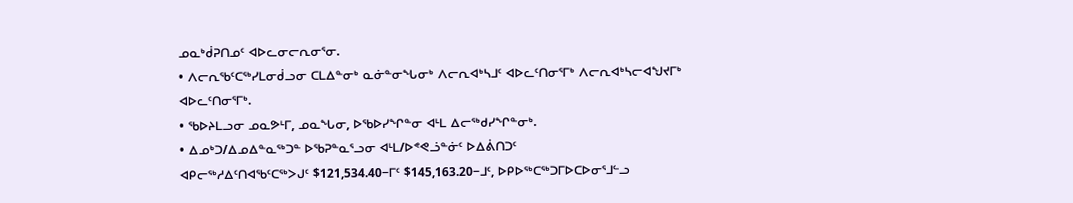ᓄᓇᒃᑰᕈᑎᓄᑦ ᐊᐅᓚᓂᓕᕆᓂᕐᓂ.
• ᐱᓕᕆᖃᑦᑕᖅᓯᒪᓂᑰᓗᓂ ᑕᒪᐃᓐᓂᒃ ᓇᓃᓐᓂᖓᓂᒃ ᐱᓕᕆᐊᒃᓴᒧᑦ ᐊᐅᓚᑦᑎᓂᕐᒥᒃ ᐱᓕᕆᐊᒃᓴᓕᐊᖑᔪᒥᒃ ᐊᐅᓚᑦᑎᓂᕐᒥᒃ.
• ᖃᐅᔨᒪᓗᓂ ᓄᓇᕗᒻᒥ, ᓄᓇᖓᓂ, ᐅᖃᐅᓯᖏᓐᓂ ᐊᒻᒪ ᐃᓕᖅᑯᓯᖏᓐᓂᒃ.
• ᐃᓄᒃᑐ/ᐃᓄᐃᓐᓇᖅᑐᓐ ᐅᖃᕈᓐᓇᕐᓗᓂ ᐊᒻᒪ/ᐅᕝᕙᓘᓐᓃᑦ ᐅᐃᕖᑎᑐᑦ
ᐊᑭᓕᖅᓱᐃᑦᑎᐊᖃᑦᑕᖅᐳᒍᑦ $121,534.40−ᒥᑦ $145,163.20−ᒧᑦ, ᐅᑭᐅᖅᑕᖅᑐᒥᐅᑕᐅᓂᕐᒧᓪᓗ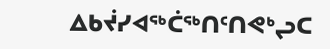ᐃᑲᔫᓯᐊᖅᑖᖅᑎᑦᑎᕙᒃᖢᑕ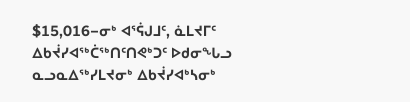$15,016−ᓂᒃ ᐊᕐᕌᒍᒧᑦ, ᓈᒪᔪᒥᑦ ᐃᑲᔫᓯᐊᖅᑖᖅᑎᑦᑎᕙᒃᑐᑦ ᐅᑯᓂᖓᓗ ᓇᓗᓇᐃᖅᓯᒪᔪᓂᒃ ᐃᑲᔫᓯᐊᒃᓴᓂᒃ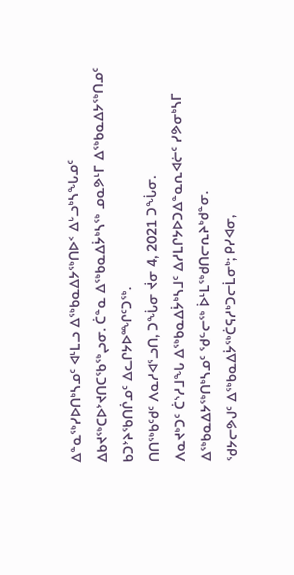ᐃᓐᓇᖅᓯᐅᑎᒃᓴᓄᑦ ᐊᒻᒪᓗ ᐃᖅᑲᓇᐃᔭᖅᑎᐅᑉ ᐃᒡᓗᒃᓴᖓᓄᑦ ᐃᑲᔪᖅᑕᐅᔾᔪᑎᑕᖃᖅᖢᓂ. ᑖᓐᓇ ᐃᖅᑲᓇᐃᔮᒃᓴᖅ ᓄᓇᕗᒻᒥ ᐃᖅᑲᓇᐃᔭᖅᑎᓄᑦ ᑲᑐᔾᔨᖃᑎᒌᓄᑦ ᐃᓚᒋᔭᐅᙱᑦᑐᖅ.
ᑎᑎᖅᑲᑦᑯᑦ ᐱᓇᓱᐊᕐᓗᑎ, ᑐᖔᓂ ᔫᓂ 4, 2021 ᑐᖔᓂ.
ᐱᓇᔪᒃᑐᑦ ᑖᔅᓱᒧᖓ ᐃᖅᑲᓇᐃᔮᒃᓴᒧᑦ ᐃᓱᒪᒋᔭᐅᑐᐃᓐᓇᕆᐊᓖᑦ ᓯᕗᓂᒃᓴᒥ ᐃᖅᑲᓇᐃᔭᖅᑎᒃᓴᓄᑦ ᖁᓪᓕᖅ ᐆᒻᒪᖅᑯᑎᓕᕆᔨᒃᑯᓐᓂ.
ᖁᔭᓕᕗᒍᑦ ᐃᖅᑲᓇᐃᔮᖅᑖᕋᓱᒃᑐᓕᒫᓂᒃ; ᑭᓯᐊᓂ,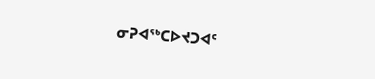ᓂᕈᐊᖅᑕᐅᔪᑐᐊᑦ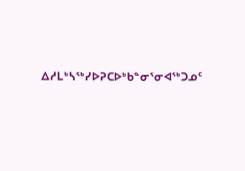ᐃᓱᒪᒃᓴᖅᓯᐅᕈᑕᐅᒃᑲᓐᓂᕐᓂᐊᖅᑐᓄᑦ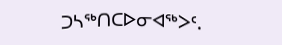ᑐᓴᖅᑎᑕᐅᓂᐊᖅᐳᑦ.